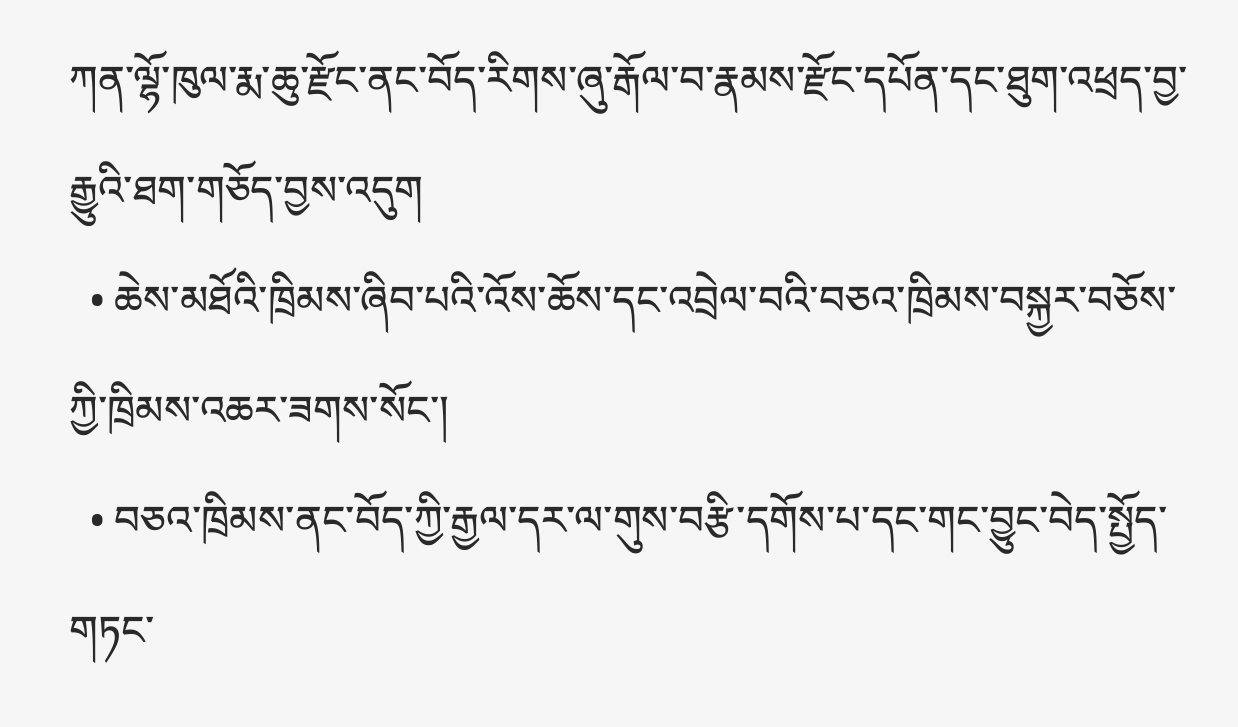ཀན་ལྷོ་ཁུལ་རྨ་ཆུ་རྫོང་ནང་བོད་རིགས་ཞུ་རྒོལ་བ་རྣམས་རྫོང་དཔོན་དང་ཐུག་འཕྲད་བྱ་རྒྱུའི་ཐག་གཅོད་བྱས་འདུག
  • ཆེས་མཐོའི་ཁྲིམས་ཞིབ་པའི་འོས་ཆོས་དང་འབྲེལ་བའི་བཅའ་ཁྲིམས་བསྐྱར་བཅོས་ཀྱི་ཁྲིམས་འཆར་ཟགས་སོང་།
  • བཅའ་ཁྲིམས་ནང་བོད་ཀྱི་རྒྱལ་དར་ལ་གུས་བརྩི་དགོས་པ་དང་གང་བྱུང་བེད་སྤྱོད་གཏང་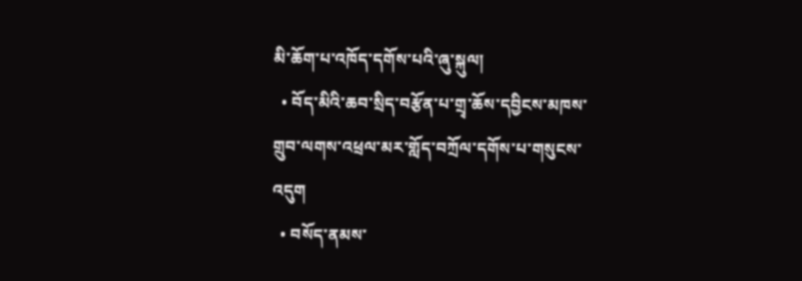མི་ཆོག་པ་འཁོད་དགོས་པའི་ཞུ་སྐུལ།
  • བོད་མིའི་ཆབ་སྲིད་བརྩོན་པ་གྲྭ་ཆོས་དབྱིངས་མཁས་གྲུབ་ལགས་འཕྲལ་མར་གློད་བཀྲོལ་དགོས་པ་གསུངས་འདུག
  • བསོད་ནམས་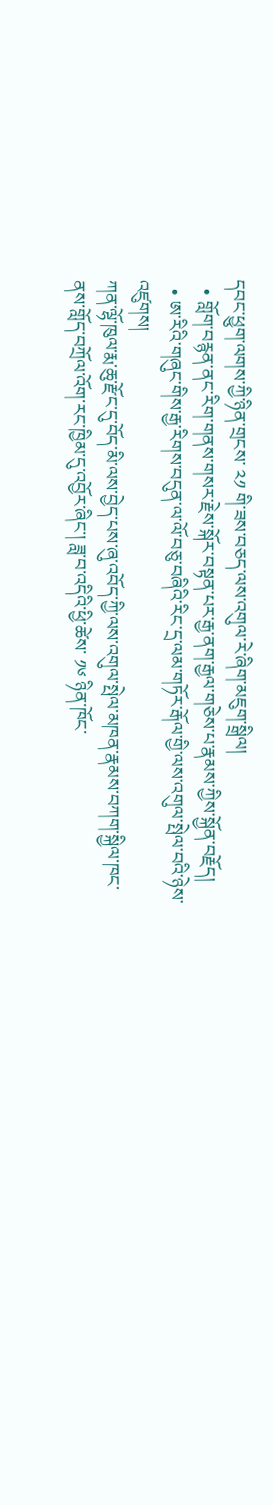དབང་ཕྱུག་ལགས་ཀྱི་ཉིན་གྲངས་ ༢༡ གི་ཟས་བཅད་ལས་འགུལ་རེ་ཞིག་མཇུག་སྒྲིལ།
  • གློག་བརྙན་ནང་རིག་གནས་གསར་རྗེས་སྐོར་བསྟན་པར་རྒྱ་ནག་རྒྱལ་གཅེས་པ་རྣམས་ཀྱིས་སྐྱོན་བརྗོད།
  • ཨ་རིའི་གཞུང་གིས་རྒྱ་རིགས་བདུན་ལ་ལོ་བཅུ་བཞིའི་རིང་དྲ་ལམ་གཏོར་རྒོལ་གྱི་ལས་འགུལ་སྤེལ་བའི་ཉེས་འཛུགས།
ཀན་ལྷོ་ཁུལ་རྨ་ཆུ་རྫོང་དུ་བོད་མི་ལས་བྱེད་པས་ཞུ་འབོད་ཀྱི་ལས་འགུལ་སྤེལ་མཁན་རྣམས་བཀག་སྐྱིལ་ཁང་ནས་གློད་བཀྲོལ་འོག་རང་ཁྱིམ་དུ་འབྱོར་ཞིང་། ཟླ་བ་འདིའི་ཕྱི་ཚེས་ ༡༦ ཉིན་ཁོང་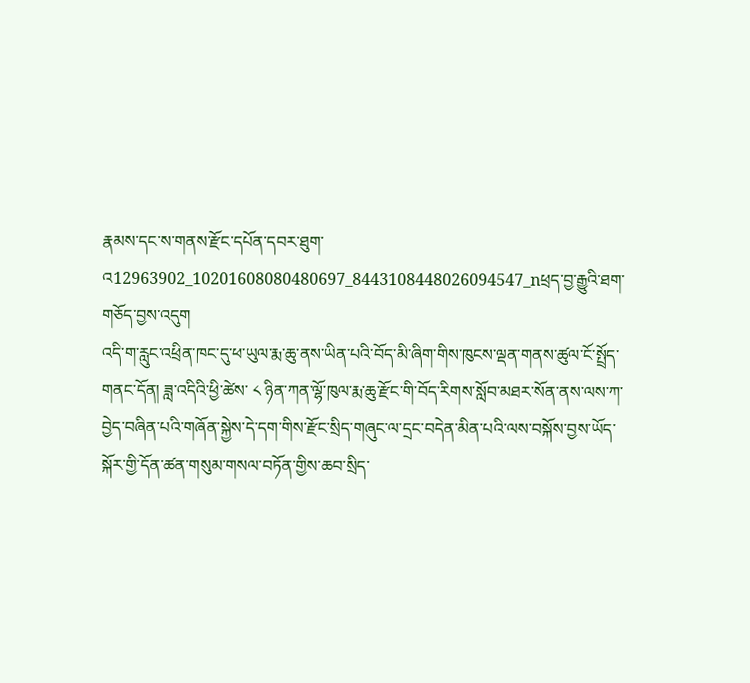རྣམས་དང་ས་གནས་རྫོང་དཔོན་དབར་ཐུག་འ12963902_10201608080480697_8443108448026094547_nཕྲད་བྱ་རྒྱུའི་ཐག་གཅོད་བྱས་འདུག
འདི་ག་རླུང་འཕྲིན་ཁང་དུ་ཕ་ཡུལ་རྨ་ཆུ་ནས་ཡིན་པའི་བོད་མི་ཞིག་གིས་ཁུངས་ལྡན་གནས་ཚུལ་ངོ་སྤྲོད་གནང་དོན། ཟླ་འདིའི་ཕྱི་ཚེས་ ༨ ཉིན་ཀན་ལྷོ་ཁུལ་རྨ་ཆུ་རྫོང་གི་བོད་རིགས་སློབ་མཐར་སོན་ནས་ལས་ཀ་བྱེད་བཞིན་པའི་གཞོན་སྐྱེས་དེ་དག་གིས་རྫོང་སྲིད་གཞུང་ལ་དྲང་བདེན་མིན་པའི་ལས་བསྐོས་བྱས་ཡོད་སྐོར་གྱི་དོན་ཚན་གསུམ་གསལ་བཏོན་གྱིས་ཆབ་སྲིད་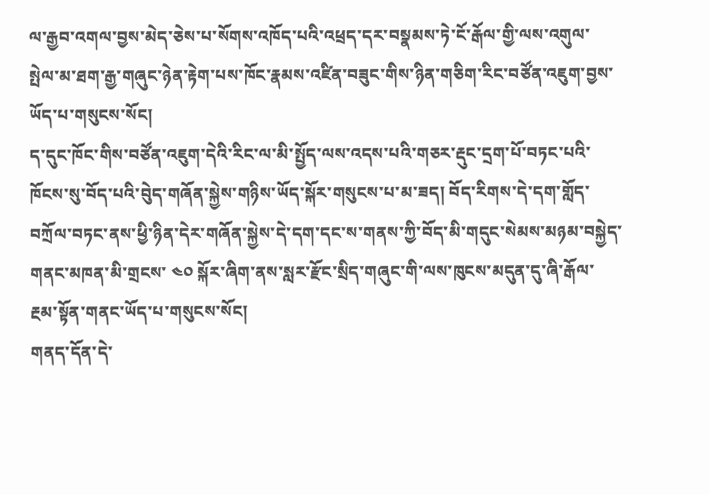ལ་རྒྱབ་འགལ་བྱས་མེད་ཅེས་པ་སོགས་འཁོད་པའི་འཕྲད་དར་བསྣམས་ཏེ་ངོ་རྒོལ་གྱི་ལས་འགུལ་སྤེལ་མ་ཐག་རྒྱ་གཞུང་ཉེན་རྟེག་པས་ཁོང་རྣམས་འཛིན་བཟུང་གིས་ཉིན་གཅིག་རིང་བཙོན་འཇུག་བྱས་ཡོད་པ་གསུངས་སོང།
ད་དུང་ཁོང་གིས་བཙོན་འཇུག་དེའི་རིང་ལ་མི་སྤྱོད་ལས་འདས་པའི་གཅར་རྡུང་དྲག་པོ་བཏང་པའི་ཁོངས་སུ་བོད་པའི་བེུད་གཞོན་སྐྱེས་གཉིས་ཡོད་སྐོར་གསུངས་པ་མ་ཟད། བོད་རིགས་དེ་དག་གློད་བཀྲོལ་བཏང་ནས་ཕྱི་ཉིན་དེར་གཞོན་སྐྱེས་དེ་དག་དང་ས་གནས་ཀྱི་བོད་མི་གདུང་སེམས་མཉམ་བསྐྱེད་གནང་མཁན་མི་གྲངས་ ༤༠ སྐོར་ཞིག་ནས་སླར་རྫོང་སྲིད་གཞུང་གི་ལས་ཁུངས་མདུན་དུ་ཞི་རྒོལ་རྔམ་སྟོན་གནང་ཡོད་པ་གསུངས་སོང།
གནད་དོན་དེ་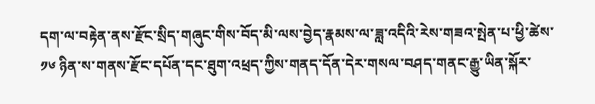དག་ལ་བརྟེན་ནས་རྫོང་སྲིད་གཞུང་གིས་བོད་མི་ལས་བྱེད་རྣམས་ལ་ཟླ་འདིའི་རེས་གཟའ་སྤེན་པ་ཕྱི་ཚེས་ ༡༦ ཉིན་ས་གནས་རྫོང་དཔོན་དང་ཐུག་འཕྲད་ཀྱིས་གནད་དོན་དེར་གསལ་བཤད་གནང་རྒྱུ་ཡིན་སྐོར་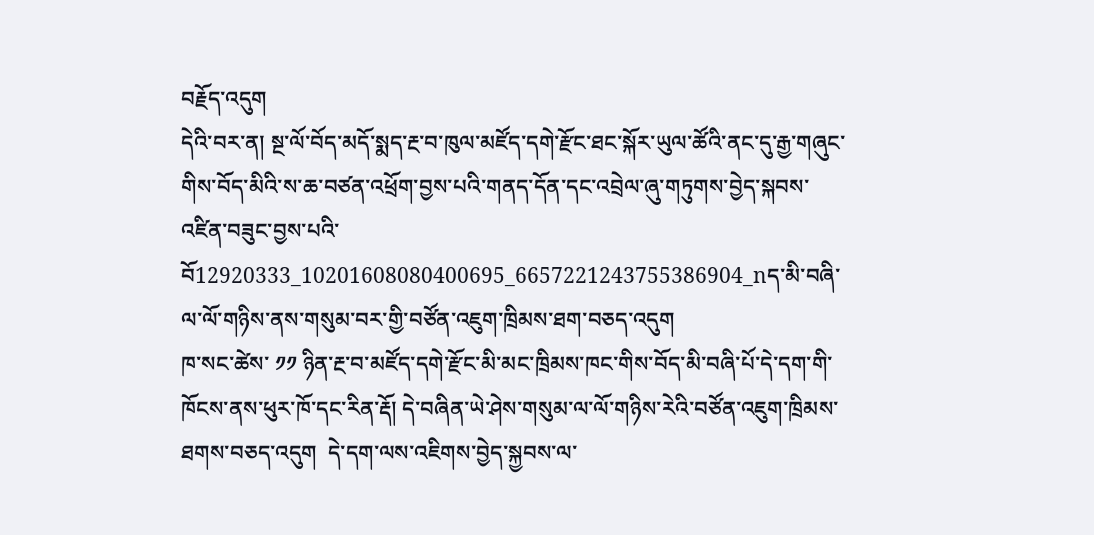བརྗོད་འདུག
དེའི་བར་ན། སྔ་ལོ་བོད་མདོ་སྨད་རྔ་བ་ཁུལ་མཛོད་དགེ་རྫོང་ཐང་སྐོར་ཡུལ་ཚོའི་ནང་དུ་རྒྱ་གཞུང་གིས་བོད་མིའི་ས་ཆ་བཙན་འཕྲོག་བྱས་པའི་གནད་དོན་དང་འབྲེལ་ཞུ་གཏུགས་བྱེད་སྐབས་འཛིན་བཟུང་བྱས་པའི་བོ12920333_10201608080400695_6657221243755386904_nད་མི་བཞི་ལ་ལོ་གཉིས་ནས་གསུམ་བར་གྱི་བཙོན་འཇུག་ཁྲིམས་ཐག་བཅད་འདུག
ཁ་སང་ཚེས་ ༡༡ ཉིན་རྔ་བ་མཛོད་དགེ་རྫོང་མི་མང་ཁྲིམས་ཁང་གིས་བོད་མི་བཞི་པོ་དེ་དག་གི་ཁོངས་ནས་ཕུར་ཁོ་དང་རིན་རྡོ། དེ་བཞིན་ཡེ་ཤེས་གསུམ་ལ་ལོ་གཉིས་རེའི་བཙོན་འཇུག་ཁྲིམས་ཐགས་བཅད་འདུག  དེ་དག་ལས་འཇིགས་བྱེད་སྐྱབས་ལ་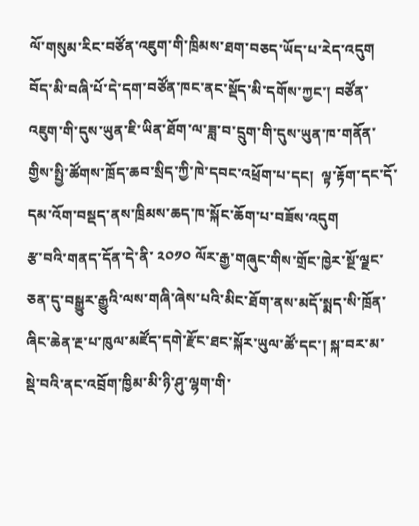ལོ་གསུམ་རིང་བཙོན་འཇུག་གི་ཁྲིམས་ཐག་བཅད་ཡོད་པ་རེད་འདུག      བོད་མི་བཞི་པོ་དེ་དག་བཙོན་ཁང་ནང་སྡོད་མི་དགོས་ཀྱང་། བཙོན་འཇུག་གི་དུས་ཡུན་ཇི་ཡིན་ཐོག་ལ་ཟླ་བ་དྲུག་གི་དུས་ཡུན་ཁ་གནོན་གྱིས་སྤྱི་ཚོགས་ཁྲོད་ཆབ་སྲིད་ཀྱི་ཁེ་དབང་འཕྲོག་པ་དང།  ལྟ་རྟོག་དང་དོ་དམ་འོག་བསྡད་ནས་ཁྲིམས་ཆད་ཁ་སྐོང་ཆོག་པ་བཟོས་འདུག
རྩ་བའི་གནད་དོན་དེ་ནི་ ༢༠༡༠ ལོར་རྒྱ་གཞུང་གིས་གྲོང་ཁྱེར་སྔོ་ལྗང་ཅན་དུ་བསྒྱུར་རྒྱུའི་ལས་གཞི་ཞེས་པའི་མིང་ཐོག་ནས་མདོ་སྨད་སི་ཁྲོན་ཞིང་ཆེན་རྔ་པ་ཁུལ་མཛོད་དགེ་རྫོང་ཐང་སྐོར་ཡུལ་ཚོ་དང་། སྐ་བར་མ་སྡེ་བའི་ནང་འབྲོག་ཁྱིམ་མི་ཉི་ཤུ་ལྷག་གི་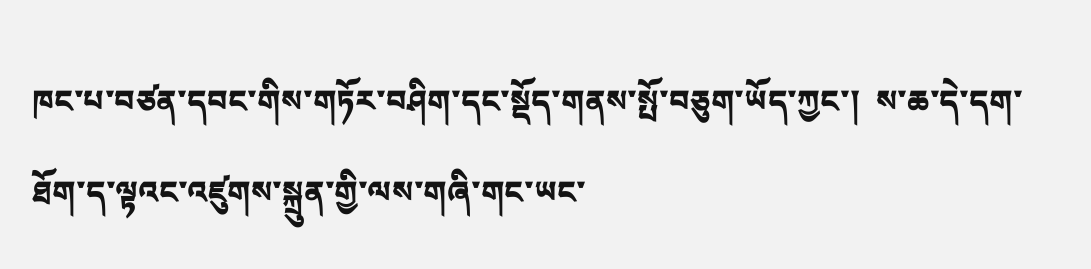ཁང་པ་བཙན་དབང་གིས་གཏོར་བཤིག་དང་སྡོད་གནས་སྤོ་བཅུག་ཡོད་ཀྱང་།  ས་ཆ་དེ་དག་ཐོག་ད་ལྟའང་འཛུགས་སྐྲུན་གྱི་ལས་གཞི་གང་ཡང་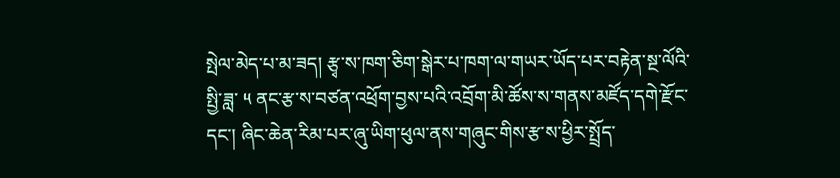སྤེལ་མེད་པ་མ་ཟད། རྩྭ་ས་ཁག་ཅིག་སྒེར་པ་ཁག་ལ་གཡར་ཡོད་པར་བརྟེན་སྔ་ལོའི་སྤྱི་ཟླ་ ༥ ནང་རྩ་ས་བཙན་འཕྲོག་བྱས་པའི་འབྲོག་མི་ཚོས་ས་གནས་མཛོད་དགེ་རྫོང་དང་། ཞིང་ཆེན་རིམ་པར་ཞུ་ཡིག་ཕུལ་ནས་གཞུང་གིས་རྩ་ས་ཕྱིར་སྤྲོད་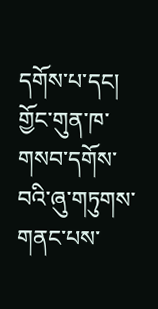དགོས་པ་དང།  གྱོང་གུན་ཁ་གསབ་དགོས་བའི་ཞུ་གཏུགས་གནང་པས་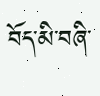བོད་མི་བཞི་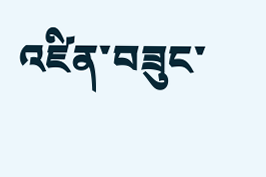འཛིན་བཟུང་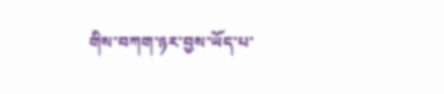གིས་བཀག་ཉར་བྱས་ཡོད་པ་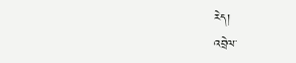རེད།
འབྲེལ་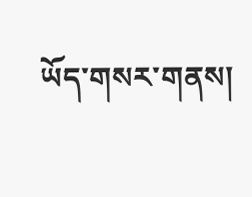ཡོད་གསར་གནས།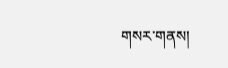གསར་གནས།